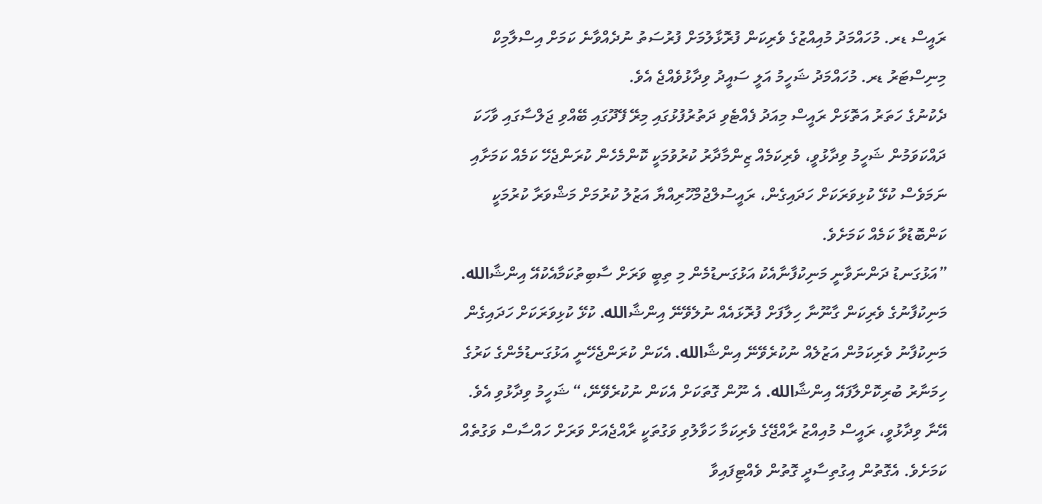ރައީސް ޑރ. މުހައްމަދު މުއިއްޒުގެ ވެރިކަން ފުރޮޅާލުމަށް ފުރުސަތު ނުދެއްވާނެ ކަމަށް އިސްލާމިކް މިނިސްޓަރު ޑރ. މުހައްމަދު ޝަހީމު އަލީ ސައީދު ވިދާޅުވެއްޖެ އެވެ.
ދެކުނުގެ ހަތަރު އަތޮޅަށް ރައީސް މިއަދު ފެއްޓެވި ދަތުރުފުޅުގައި މިރޭ ފޭދޫގައި ބޭއްވި ޖަލްސާގައި ވާހަކަ ދައްކަވަމުން ޝަހީމު ވިދާޅުވީ، ވެރިކަމެއް ޒިންމާދާރު ކުރުވުމަކީ ކޮންމެހެން ކުރަންޖެހޭ ކަމެއް ކަމަށާއި ނަމަވެސް ކުޅޭ ކުޅިވަރަކަށް ހަދައިގެން، ރައީސުލްޖުމްހޫރިއްޔާ އަޒުލު ކުރުމަށް މަޝްވަރާ ކުރުމަކީ ކަންބޮޑުވާ ކަމެއް ކަމަށެވެ.
”އަޅުގަނޑު ދަންނަވާނީ މަނިކުފާނާއެކު އަޅުގަނޑުމެން މި ތިބީ ވަރަށް ސާބިތުކަމާއެކުއޭ އިންޝާالله. މަނިކުފާނުގެ ވެރިކަން ގާނޫނާ ހިލާފަށް ފުރޮޅައެއް ނުލެވޭނޭ އިންޝާالله. ކުޅޭ ކުޅިވަރަކަށް ހަދައިގެން މަނިކުފާނު ވެރިކަމުން އަޒުލެއް ނުކުރެވޭނޭ އިންޝާالله. އެކަން ކުރަންޖެހޭނީ އަޅުގަނޑުމެންގެ ކަރުގެ ހިމަނާރު ބުރިކޮށްލާފައޭ އިންޝާالله. އެ ނޫން ގޮތަކަށް އެކަން ނުކުރެވޭނޭ،“ ޝަހީމު ވިދާޅުވި އެވެ.
އޭނާ ވިދާޅުވީ، ރައީސް މުއިއްޒު ރާއްޖޭގެ ވެރިކަމާ ހަވާލުވި ވަގުތަކީ ރާއްޖެއަށް ވަރަށް ހައްސާސް ވަގުތެއް ކަމަށެވެ. އެގޮތުން އިގުތިސާދީ ގޮތުން ވެއްޓިފައިވާ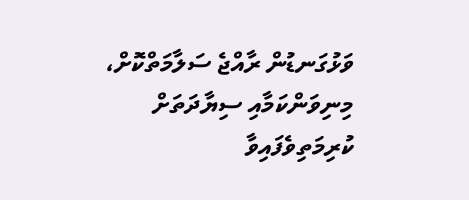ވަޅުގަނޑުން ރާއްޖެ ސަލާމަތްކޮށް، މިނިވަންކަމާއި ސިޔާދަތަށް ކުރިމަތިވެފައިވާ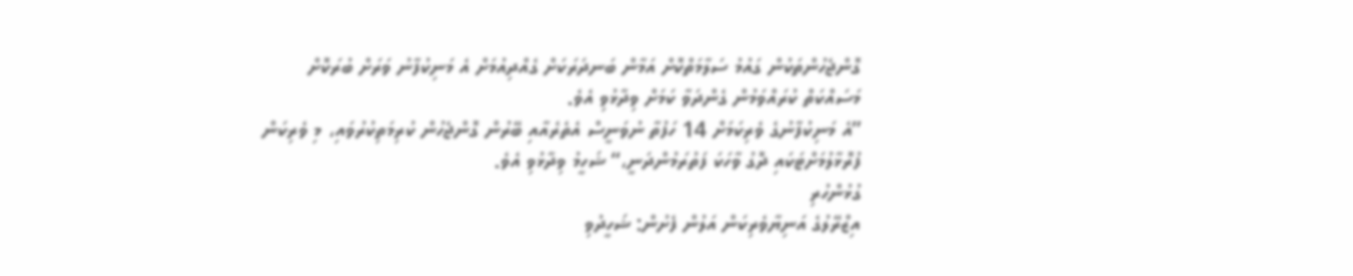ގޮންޖެހުންތަކުން ގައުމު ސަލާމަތްކޮށް އަމާން ބަނދަރަކަށް ގެއްދިއުމަށް އެ މަނިކުފާނު ވަރަށް ބުރަކޮށް މަސައްކަތް ކުރައްވަމުން ގެންދަވާ ކަމަށް ވިދާޅުވި އެވެ.
”އެ މަނިކުފާނުގެ ވެރިކަމަށް 14 ހަފުތާ ނުވަނީސް އެތެރެއާއި ބޭރުން ގޮންޖެހުން ކުރިމަތިކުރުވައި، މި ވެރިކަން ފުރޮޅާލުމަށްޓަކައި ދޮގު ވާހަކަ ފަތުރަމުންދަނީ،“ ޝަހީމު ވިދާޅުވި އެވެ.
ގުޅުންހުރި
އިޒްރޭލުގެ އަނިޔާވެރިކަން އަލުން ފެށުން: ޝަހީދުވި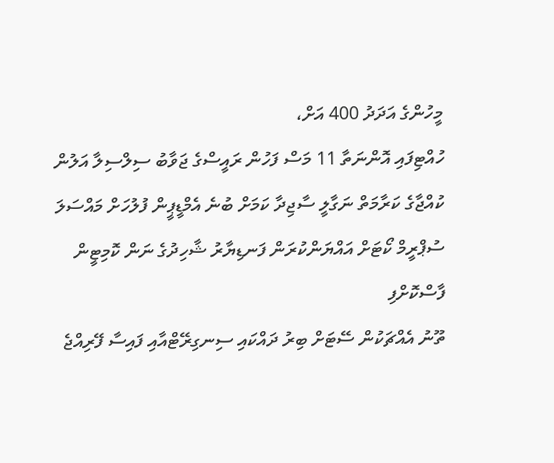މީހުންގެ އަދަދު 400 އަށް،
ހުއްޓިފައި އޮންނަތާ 11 މަސް ފަހުން ރައީސްގެ ޖަވާބު ސިލްސިލާ އަލުން
ކުއްޖާގެ ކަރާމަތް ނަގާލީ ސާޖިދާ ކަމަށް ބުނެ އެމްޑީޕީން ފުލުހަށް މައްސަލަ
ސުޕްރީމް ކޯޓަށް އައްޔަންކުރަން ފަނޑިޔާރު ޝާހިދުގެ ނަން ކޮމިޓީން ފާސްކޮށްފި
ތޫނު އެއްޗަކުން ސޭޓަށް ބިރު ދައްކައި ސިނގިރޭޓްއާއި ފައިސާ ފޭރިއްޖެ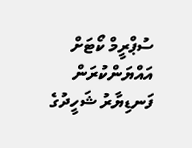ސުޕްރީމް ކޯޓަށް އައްޔަންކުރަން ފަނޑިޔާރު ޝަހީދުގެ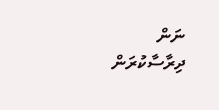ނަން ދިރާސާކުރަން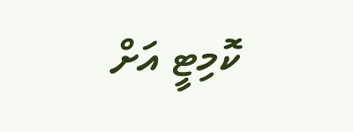ކޮމިޓީ އަށް